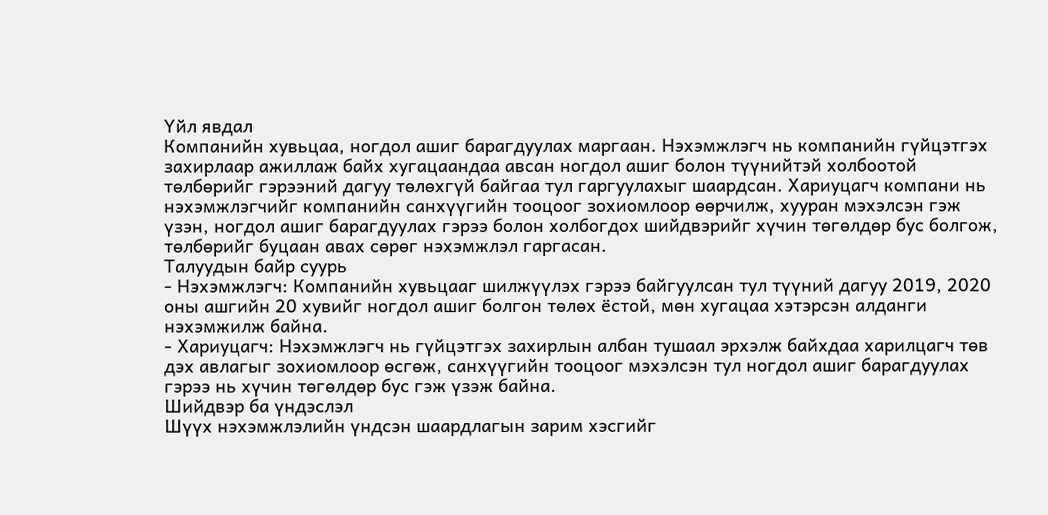Үйл явдал
Компанийн хувьцаа, ногдол ашиг барагдуулах маргаан. Нэхэмжлэгч нь компанийн гүйцэтгэх захирлаар ажиллаж байх хугацаандаа авсан ногдол ашиг болон түүнийтэй холбоотой төлбөрийг гэрээний дагуу төлөхгүй байгаа тул гаргуулахыг шаардсан. Хариуцагч компани нь нэхэмжлэгчийг компанийн санхүүгийн тооцоог зохиомлоор өөрчилж, хууран мэхэлсэн гэж үзэн, ногдол ашиг барагдуулах гэрээ болон холбогдох шийдвэрийг хүчин төгөлдөр бус болгож, төлбөрийг буцаан авах сөрөг нэхэмжлэл гаргасан.
Талуудын байр суурь
- Нэхэмжлэгч: Компанийн хувьцааг шилжүүлэх гэрээ байгуулсан тул түүний дагуу 2019, 2020 оны ашгийн 20 хувийг ногдол ашиг болгон төлөх ёстой, мөн хугацаа хэтэрсэн алданги нэхэмжилж байна.
- Хариуцагч: Нэхэмжлэгч нь гүйцэтгэх захирлын албан тушаал эрхэлж байхдаа харилцагч төв дэх авлагыг зохиомлоор өсгөж, санхүүгийн тооцоог мэхэлсэн тул ногдол ашиг барагдуулах гэрээ нь хүчин төгөлдөр бус гэж үзэж байна.
Шийдвэр ба үндэслэл
Шүүх нэхэмжлэлийн үндсэн шаардлагын зарим хэсгийг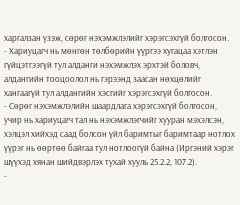харгалзан үзэж, сөрөг нэхэмжлэлийг хэрэгсэхгүй болгосон.
- Хариуцагч нь мөнгөн төлбөрийн үүргээ хугацаа хэтлэн гүйцэтгээгүй тул алданги нэхэмжлэх эрхтэй боловч, алдангийн тооцоолол нь гэрээнд заасан нөхцөлийг хангаагүй тул алдангийн хэсгийг хэрэгсэхгүй болгосон.
- Сөрөг нэхэмжлэлийн шаардлага хэрэгсэхгүй болгосон, учир нь хариуцагч тал нь нэхэмжлэгчийг хууран мэхэлсэн, хэлцэл хийхэд саад болсон үйл баримтыг баримтаар нотлох үүрэг нь өөртөө байгаа тул нотлоогүй байна (Иргэний хэрэг шүүхэд хянан шийдвэрлэх тухай хууль 25.2.2, 107.2).
-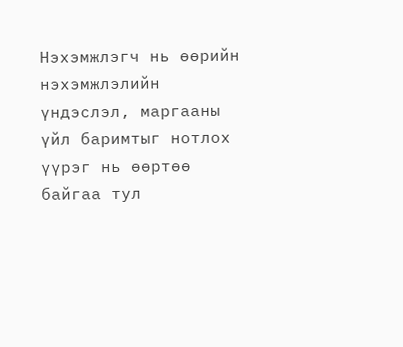Нэхэмжлэгч нь өөрийн нэхэмжлэлийн үндэслэл, маргааны үйл баримтыг нотлох үүрэг нь өөртөө байгаа тул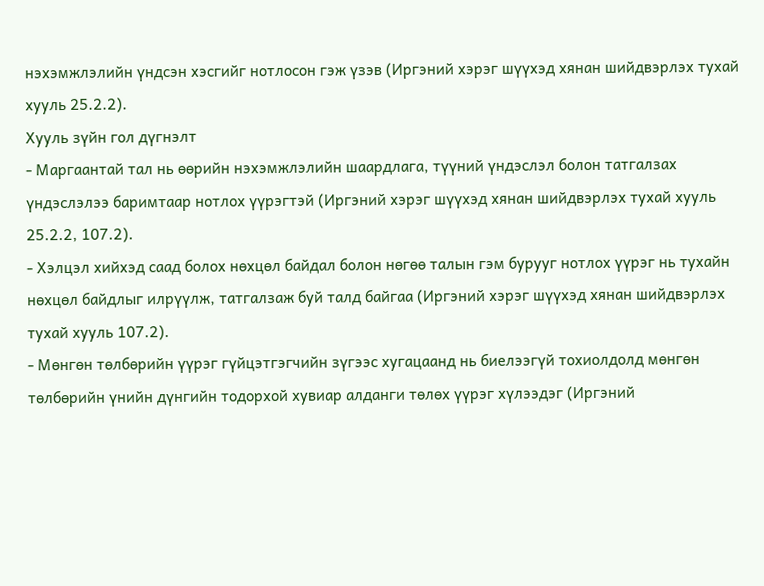нэхэмжлэлийн үндсэн хэсгийг нотлосон гэж үзэв (Иргэний хэрэг шүүхэд хянан шийдвэрлэх тухай хууль 25.2.2).
Хууль зүйн гол дүгнэлт
- Маргаантай тал нь өөрийн нэхэмжлэлийн шаардлага, түүний үндэслэл болон татгалзах үндэслэлээ баримтаар нотлох үүрэгтэй (Иргэний хэрэг шүүхэд хянан шийдвэрлэх тухай хууль 25.2.2, 107.2).
- Хэлцэл хийхэд саад болох нөхцөл байдал болон нөгөө талын гэм бурууг нотлох үүрэг нь тухайн нөхцөл байдлыг илрүүлж, татгалзаж буй талд байгаа (Иргэний хэрэг шүүхэд хянан шийдвэрлэх тухай хууль 107.2).
- Мөнгөн төлбөрийн үүрэг гүйцэтгэгчийн зүгээс хугацаанд нь биелээгүй тохиолдолд мөнгөн төлбөрийн үнийн дүнгийн тодорхой хувиар алданги төлөх үүрэг хүлээдэг (Иргэний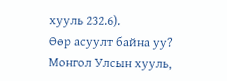хууль 232.6).
Өөр асуулт байна уу?
Монгол Улсын хууль,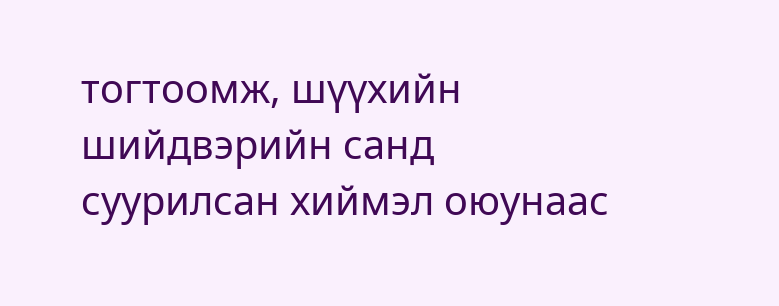тогтоомж, шүүхийн шийдвэрийн санд суурилсан хиймэл оюунаас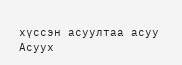хүссэн асуултаа асуу
Асуух